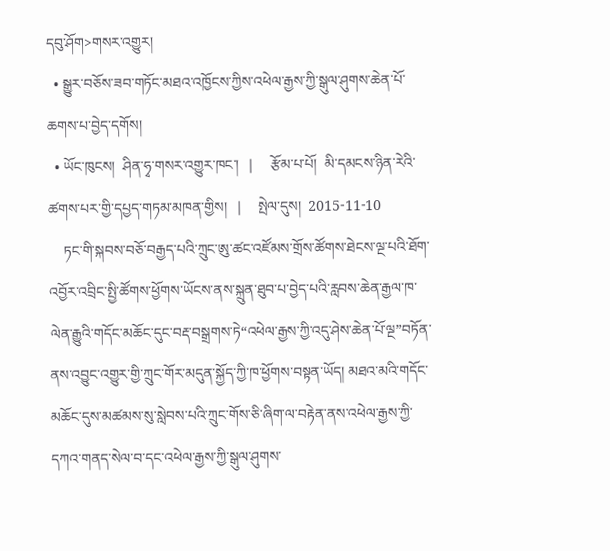དབུ་ཤོག>གསར་འགྱུར།
  • སྒྱུར་བཅོས་ཟབ་གཏོང་མཐའ་འཁྱོངས་ཀྱིས་འཕེལ་རྒྱས་ཀྱི་སྒུལ་ཤུགས་ཆེན་པོ་ཆགས་པ་བྱེད་དགོས།
  • ཡོང་ཁུངས།  ཤིན་ཧྭ་གསར་འགྱུར་ཁང་།   |     རྩོམ་པ་པོ།  མི་དམངས་ཉིན་རེའི་ཚགས་པར་གྱི་དཔྱད་གཏམ་མཁན་གྱིས།   |     སྤེལ་དུས།  2015-11-10
    ཏང་གི་སྐབས་བཅོ་བརྒྱད་པའི་ཀྲུང་ཨུ་ཚང་འཛོམས་གྲོས་ཚོགས་ཐེངས་ལྔ་པའི་ཐོག་འབྱོར་འབྲིང་སྤྱི་ཚོགས་ཕྱོགས་ཡོངས་ནས་སྐྲུན་ཐུབ་པ་བྱེད་པའི་རླབས་ཆེན་རྒྱལ་ཁ་ལེན་རྒྱུའི་གདོང་མཆོང་དུང་བརྡ་བསྒྲགས་ཏེ“འཕེལ་རྒྱས་ཀྱི་འདུ་ཤེས་ཆེན་པོ་ལྔ”བཏོན་ནས་འབྱུང་འགྱུར་གྱི་ཀྲུང་གོར་མདུན་སྐྱོད་ཀྱི་ཁ་ཕྱོགས་བསྟན་ཡོད། མཐའ་མའི་གདོང་མཆོང་དུས་མཚམས་སུ་སླེབས་པའི་ཀྲུང་གོས་ཅི་ཞིག་ལ་བརྟེན་ནས་འཕེལ་རྒྱས་ཀྱི་དཀའ་གནད་སེལ་བ་དང་འཕེལ་རྒྱས་ཀྱི་སྒུལ་ཤུགས་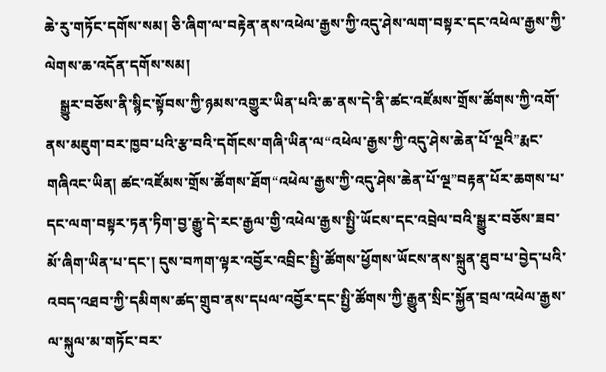ཆེ་རུ་གཏོང་དགོས་སམ། ཅི་ཞིག་ལ་བརྟེན་ནས་འཕེལ་རྒྱས་ཀྱི་འདུ་ཤེས་ལག་བསྟར་དང་འཕེལ་རྒྱས་ཀྱི་ལེགས་ཆ་འདོན་དགོས་སམ།
    སྒྱུར་བཅོས་ནི་སྙིང་སྟོབས་ཀྱི་ཉམས་འགྱུར་ཡིན་པའི་ཆ་ནས་དེ་ནི་ཚང་འཛོམས་གྲོས་ཚོགས་ཀྱི་འགོ་ནས་མཇུག་བར་ཁྱབ་པའི་རྩ་བའི་དགོངས་གཞི་ཡིན་ལ“འཕེལ་རྒྱས་ཀྱི་འདུ་ཤེས་ཆེན་པོ་ལྔའི”རྨང་གཞིའང་ཡིན། ཚང་འཛོམས་གྲོས་ཚོགས་ཐོག“འཕེལ་རྒྱས་ཀྱི་འདུ་ཤེས་ཆེན་པོ་ལྔ”བརྟན་པོར་ཆགས་པ་དང་ལག་བསྟར་ཏན་ཏིག་བྱ་རྒྱུ་དེ་རང་རྒྱལ་གྱི་འཕེལ་རྒྱས་སྤྱི་ཡོངས་དང་འབྲེལ་བའི་སྒྱུར་བཅོས་ཟབ་མོ་ཞིག་ཡིན་པ་དང་། དུས་བཀག་ལྟར་འབྱོར་འབྲིང་སྤྱི་ཚོགས་ཕྱོགས་ཡོངས་ནས་སྐྲུན་ཐུབ་པ་བྱེད་པའི་འབད་འཐབ་ཀྱི་དམིགས་ཚད་གྲུབ་ནས་དཔལ་འབྱོར་དང་སྤྱི་ཚོགས་ཀྱི་རྒྱུན་སྲིང་སྐྱོན་བྲལ་འཕེལ་རྒྱས་ལ་སྐུལ་མ་གཏོང་བར་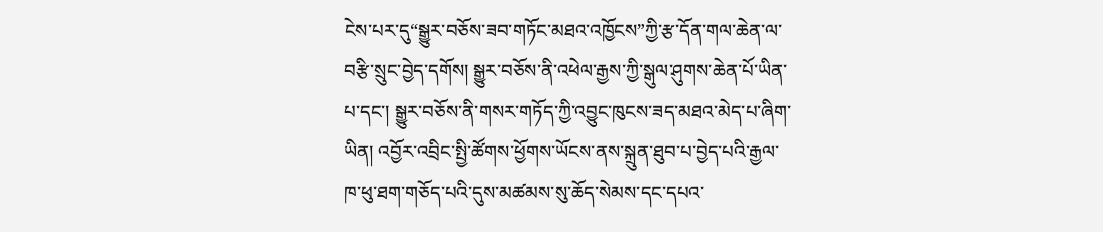ངེས་པར་དུ“སྒྱུར་བཅོས་ཟབ་གཏོང་མཐའ་འཁྱོངས”ཀྱི་རྩ་དོན་གལ་ཆེན་ལ་བརྩི་སྲུང་བྱེད་དགོས། སྒྱུར་བཅོས་ནི་འཕེལ་རྒྱས་ཀྱི་སྒུལ་ཤུགས་ཆེན་པོ་ཡིན་པ་དང་། སྒྱུར་བཅོས་ནི་གསར་གཏོད་ཀྱི་འབྱུང་ཁུངས་ཟད་མཐའ་མེད་པ་ཞིག་ཡིན། འབྱོར་འབྲིང་སྤྱི་ཚོགས་ཕྱོགས་ཡོངས་ནས་སྐྲུན་ཐུབ་པ་བྱེད་པའི་རྒྱལ་ཁ་ཕུ་ཐག་གཅོད་པའི་དུས་མཚམས་སུ་ཆོད་སེམས་དང་དཔའ་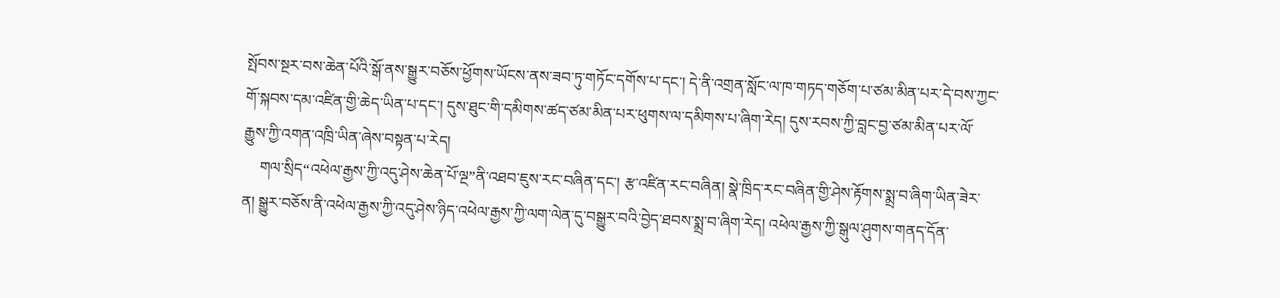སྤོབས་སྔར་བས་ཆེན་པོའི་སྒོ་ནས་སྒྱུར་བཅོས་ཕྱོགས་ཡོངས་ནས་ཟབ་ཏུ་གཏོང་དགོས་པ་དང་། དེ་ནི་འགྲན་སློང་ལ་ཁ་གཏད་གཅོག་པ་ཙམ་མིན་པར་དེ་བས་ཀྱང་གོ་སྐབས་དམ་འཛིན་གྱི་ཆེད་ཡིན་པ་དང་། དུས་ཐུང་གི་དམིགས་ཚད་ཙམ་མིན་པར་ཕུགས་ལ་དམིགས་པ་ཞིག་རེད། དུས་རབས་ཀྱི་བླང་བྱ་ཙམ་མིན་པར་ལོ་རྒྱུས་ཀྱི་འགན་འཁྲི་ཡིན་ཞེས་བསྟན་པ་རེད།
    གལ་སྲིད“འཕེལ་རྒྱས་ཀྱི་འདུ་ཤེས་ཆེན་པོ་ལྔ”ནི་འཐབ་ཇུས་རང་བཞིན་དང་། རྩ་འཛིན་རང་བཞིན། སྣེ་ཁྲིད་རང་བཞིན་གྱི་ཤེས་རྟོགས་སྨྲ་བ་ཞིག་ཡིན་ཟེར་ན། སྒྱུར་བཅོས་ནི་འཕེལ་རྒྱས་ཀྱི་འདུ་ཤེས་ཉིད་འཕེལ་རྒྱས་ཀྱི་ལག་ལེན་དུ་བསྒྱུར་བའི་བྱེད་ཐབས་སྨྲ་བ་ཞིག་རེད། འཕེལ་རྒྱས་ཀྱི་སྒུལ་ཤུགས་གནད་དོན་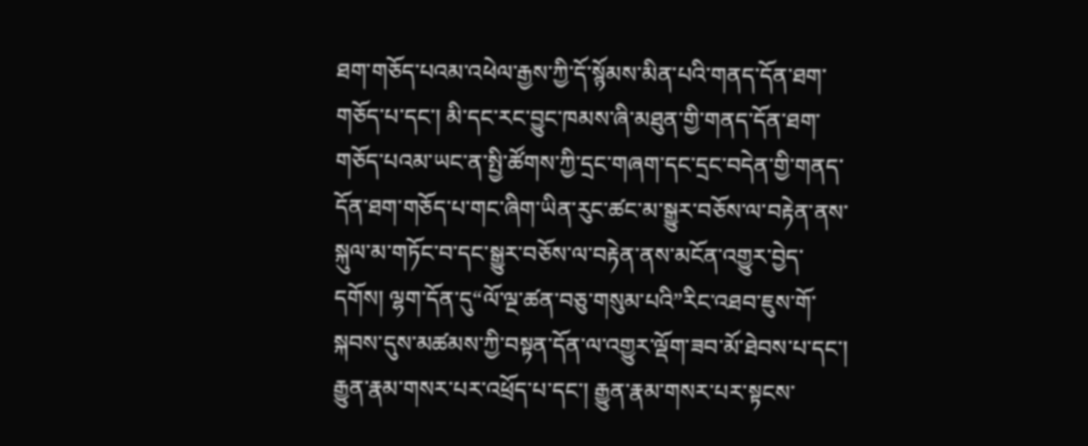ཐག་གཅོད་པའམ་འཕེལ་རྒྱས་ཀྱི་དོ་སྙོམས་མིན་པའི་གནད་དོན་ཐག་གཅོད་པ་དང་། མི་དང་རང་བྱུང་ཁམས་ཞི་མཐུན་གྱི་གནད་དོན་ཐག་གཅོད་པའམ་ཡང་ན་སྤྱི་ཚོགས་ཀྱི་དྲང་གཞག་དང་དྲང་བདེན་གྱི་གནད་དོན་ཐག་གཅོད་པ་གང་ཞིག་ཡིན་རུང་ཚང་མ་སྒྱུར་བཅོས་ལ་བརྟེན་ནས་སྐུལ་མ་གཏོང་བ་དང་སྒྱུར་བཅོས་ལ་བརྟེན་ནས་མངོན་འགྱུར་བྱེད་དགོས། ལྷག་དོན་དུ“ལོ་ལྔ་ཚན་བཅུ་གསུམ་པའི”རིང་འཐབ་ཇུས་གོ་སྐབས་དུས་མཚམས་ཀྱི་བསྟན་དོན་ལ་འགྱུར་ལྡོག་ཟབ་མོ་ཐེབས་པ་དང་། རྒྱུན་རྣམ་གསར་པར་འཕྲོད་པ་དང་། རྒྱུན་རྣམ་གསར་པར་སྟངས་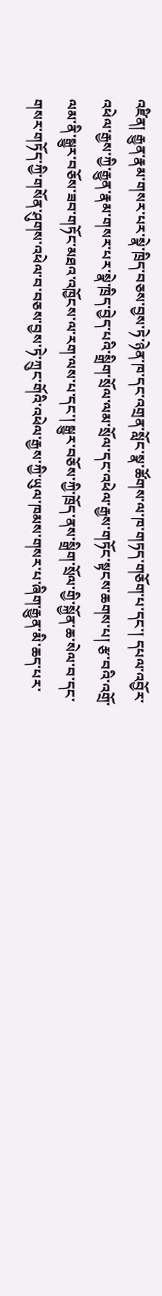འཛིན། རྒྱུན་རྣམ་གསར་པར་སྣེ་ཁྲིད་བཅས་བྱས་ཏེ་ཉེན་ཁ་དང་འགྲན་སློང་སྣ་ཚོགས་ལ་ཁ་གཏད་གཅོག་པ་དང་། དཔལ་འབྱོར་འཕེལ་རྒྱས་ཀྱི་རྒྱུན་རྣམ་གསར་པར་སྣེ་ཁྲིད་བྱེད་པའི་སྒྲིག་སྲོལ་ལམ་སྲོལ་དང་འཕེལ་རྒྱས་གཏོང་སྟངས་ཆགས་པ། རྩ་བའི་འགྲོ་ལམ་ནི་སྒྱུར་བཅོས་ཟབ་གཏོང་མཐའ་འཁྱོངས་ལ་རག་ལས་པ་དང་། སྒྱུར་བཅོས་ཀྱི་ཁྲོད་ནས་སྒྲིག་སྲོལ་གྱི་སྐྱོན་ཆ་སེལ་བ་དང་གསར་གཏོད་ཀྱི་གསོན་ཤུགས་འཕེལ་བ་བཅས་བྱས་ཏེ་ཀྲུང་གོའི་འཕེལ་རྒྱས་ཀྱི་ཡུལ་ཁམས་གསར་པ་ཞིག་རྒྱུན་མི་ཆད་པར་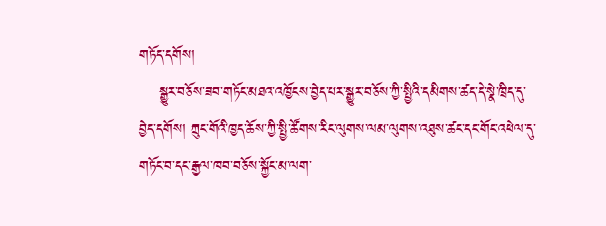གཏོད་དགོས།
    སྒྱུར་བཅོས་ཟབ་གཏོང་མཐའ་འཁྱོངས་བྱེད་པར་སྒྱུར་བཅོས་ཀྱི་སྤྱིའི་དམིགས་ཚད་དེ་སྣེ་ཁྲིད་དུ་བྱེད་དགོས། ཀྲུང་གོའི་ཁྱད་ཆོས་ཀྱི་སྤྱི་ཚོགས་རིང་ལུགས་ལམ་ལུགས་འཐུས་ཚང་དང་གོང་འཕེལ་དུ་གཏོང་བ་དང་རྒྱལ་ཁབ་བཅོས་སྐྱོང་མ་ལག་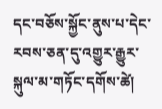དང་བཅོས་སྐྱོང་ནུས་པ་དེང་རབས་ཅན་དུ་འགྱུར་རྒྱུར་སྐུལ་མ་གཏོང་དགོས་ཚེ།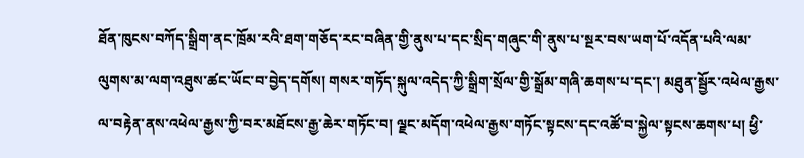ཐོན་ཁུངས་བཀོད་སྒྲིག་ནང་ཁྲོམ་རའི་ཐག་གཅོད་རང་བཞིན་གྱི་ནུས་པ་དང་སྲིད་གཞུང་གི་ནུས་པ་སྔར་བས་ཡག་པོ་འདོན་པའི་ལམ་ལུགས་མ་ལག་འཐུས་ཚང་ཡོང་བ་བྱེད་དགོས། གསར་གཏོད་སྐུལ་འདེད་ཀྱི་སྒྲིག་སྲོལ་གྱི་སྒྲོམ་གཞི་ཆགས་པ་དང་། མཐུན་སྦྱོར་འཕེལ་རྒྱས་ལ་བརྟེན་ནས་འཕེལ་རྒྱས་ཀྱི་བར་མཐོངས་རྒྱ་ཆེར་གཏོང་བ། ལྗང་མདོག་འཕེལ་རྒྱས་གཏོང་སྟངས་དང་འཚོ་བ་སྐྱེལ་སྟངས་ཆགས་པ། ཕྱི་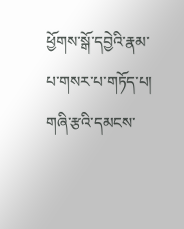ཕྱོགས་སྒོ་དབྱེའི་རྣམ་པ་གསར་པ་གཏོད་པ། གཞི་རྩའི་དམངས་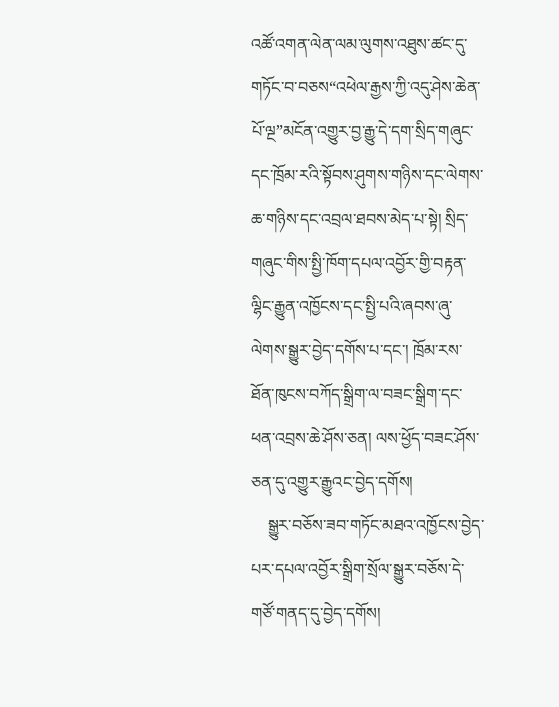འཚོ་འགན་ལེན་ལམ་ལུགས་འཐུས་ཚང་དུ་གཏོང་བ་བཅས“འཕེལ་རྒྱས་ཀྱི་འདུ་ཤེས་ཆེན་པོ་ལྔ”མངོན་འགྱུར་བྱ་རྒྱུ་དེ་དག་སྲིད་གཞུང་དང་ཁྲོམ་རའི་སྟོབས་ཤུགས་གཉིས་དང་ལེགས་ཆ་གཉིས་དང་འབྲལ་ཐབས་མེད་པ་སྟེ། སྲིད་གཞུང་གིས་སྤྱི་ཁོག་དཔལ་འབྱོར་གྱི་བརྟན་ལྷིང་རྒྱུན་འཁྱོངས་དང་སྤྱི་པའི་ཞབས་ཞུ་ལེགས་སྒྱུར་བྱེད་དགོས་པ་དང་། ཁྲོམ་རས་ཐོན་ཁུངས་བཀོད་སྒྲིག་ལ་བཟང་སྒྲིག་དང་ཕན་འབྲས་ཆེ་ཤོས་ཅན། ལས་ཕྱོད་བཟང་ཤོས་ཅན་དུ་འགྱུར་རྒྱུའང་བྱེད་དགོས།
    སྒྱུར་བཅོས་ཟབ་གཏོང་མཐའ་འཁྱོངས་བྱེད་པར་དཔལ་འབྱོར་སྒྲིག་སྲོལ་སྒྱུར་བཅོས་དེ་གཙོ་གནད་དུ་བྱེད་དགོས།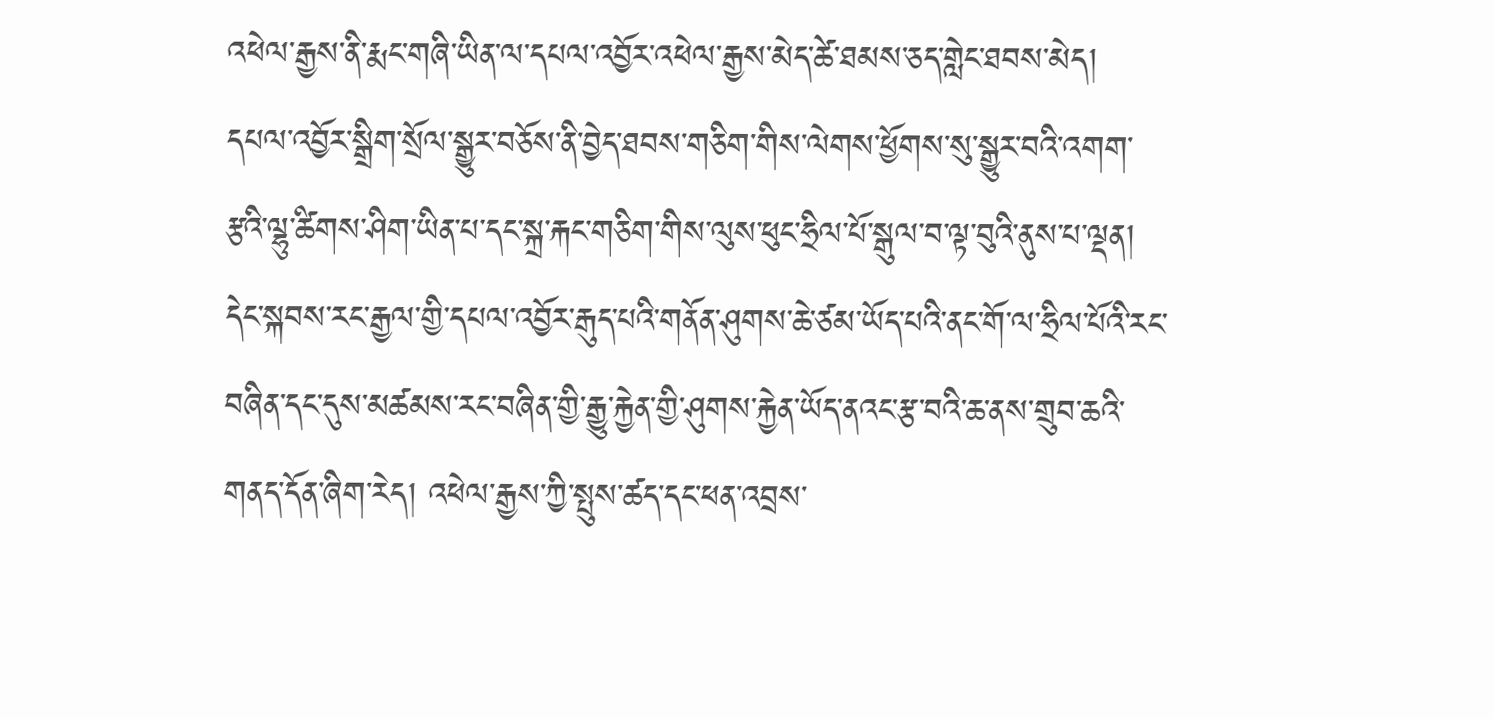འཕེལ་རྒྱས་ནི་རྨང་གཞི་ཡིན་ལ་དཔལ་འབྱོར་འཕེལ་རྒྱས་མེད་ཚེ་ཐམས་ཅད་གླེང་ཐབས་མེད། དཔལ་འབྱོར་སྒྲིག་སྲོལ་སྒྱུར་བཅོས་ནི་བྱེད་ཐབས་གཅིག་གིས་ལེགས་ཕྱོགས་སུ་སྒྱུར་བའི་འགག་རྩའི་ལྷུ་ཚིགས་ཤིག་ཡིན་པ་དང་སྐྲ་རྐང་གཅིག་གིས་ལུས་ཕུང་ཧྲིལ་པོ་སྒུལ་བ་ལྟ་བུའི་ནུས་པ་ལྡན། དེང་སྐབས་རང་རྒྱལ་གྱི་དཔལ་འབྱོར་རྒུད་པའི་གནོན་ཤུགས་ཆེ་ཙམ་ཡོད་པའི་ནང་གོ་ལ་ཧྲིལ་པོའི་རང་བཞིན་དང་དུས་མཚམས་རང་བཞིན་གྱི་རྒྱུ་རྐྱེན་གྱི་ཤུགས་རྐྱེན་ཡོད་ནའང་རྩ་བའི་ཆ་ནས་གྲུབ་ཆའི་གནད་དོན་ཞིག་རེད། འཕེལ་རྒྱས་ཀྱི་སྤུས་ཚད་དང་ཕན་འབྲས་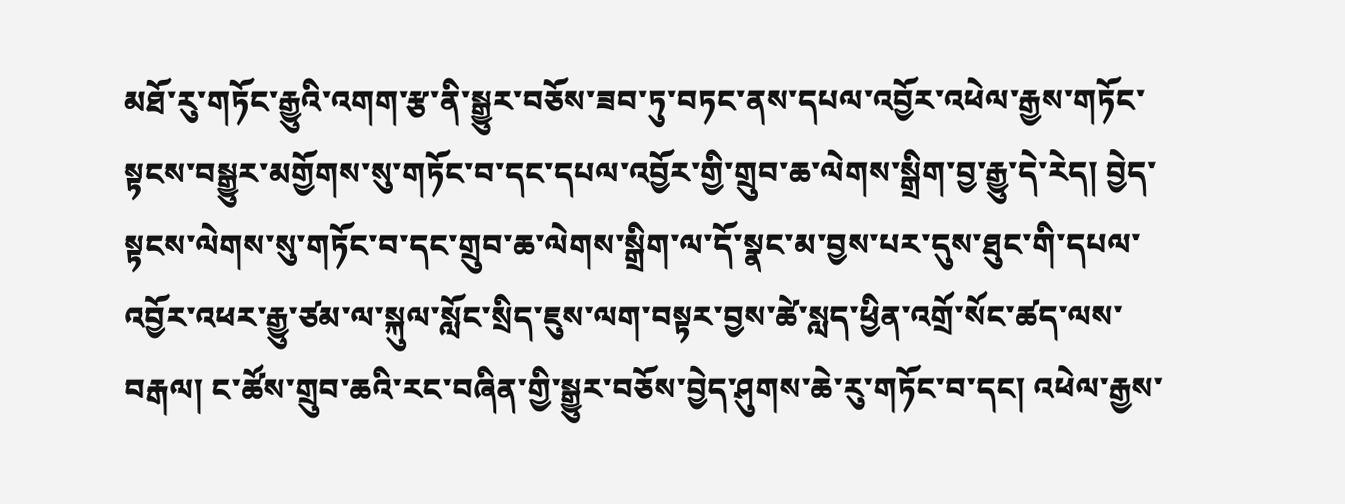མཐོ་རུ་གཏོང་རྒྱུའི་འགག་རྩ་ནི་སྒྱུར་བཅོས་ཟབ་ཏུ་བཏང་ནས་དཔལ་འབྱོར་འཕེལ་རྒྱས་གཏོང་སྟངས་བསྒྱུར་མགྱོགས་སུ་གཏོང་བ་དང་དཔལ་འབྱོར་གྱི་གྲུབ་ཆ་ལེགས་སྒྲིག་བྱ་རྒྱུ་དེ་རེད། བྱེད་སྟངས་ལེགས་སུ་གཏོང་བ་དང་གྲུབ་ཆ་ལེགས་སྒྲིག་ལ་དོ་སྣང་མ་བྱས་པར་དུས་ཐུང་གི་དཔལ་འབྱོར་འཕར་རྒྱུ་ཙམ་ལ་སྐུལ་སློང་སྲིད་ཇུས་ལག་བསྟར་བྱས་ཚེ་སླད་ཕྱིན་འགྲོ་སོང་ཚད་ལས་བརྒལ། ང་ཚོས་གྲུབ་ཆའི་རང་བཞིན་གྱི་སྒྱུར་བཅོས་བྱེད་ཤུགས་ཆེ་རུ་གཏོང་བ་དང། འཕེལ་རྒྱས་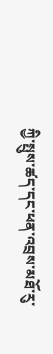ཀྱི་སྤུས་ཚད་དང་ཕན་འབྲས་མཐོ་རུ་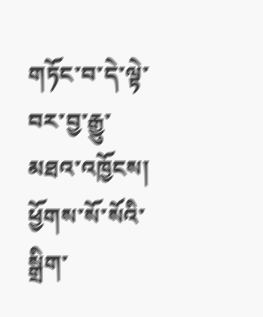གཏོང་བ་དེ་ལྟེ་བར་བྱ་རྒྱུ་མཐའ་འཁྱོངས། ཕྱོགས་སོ་སོའི་སྒྲིག་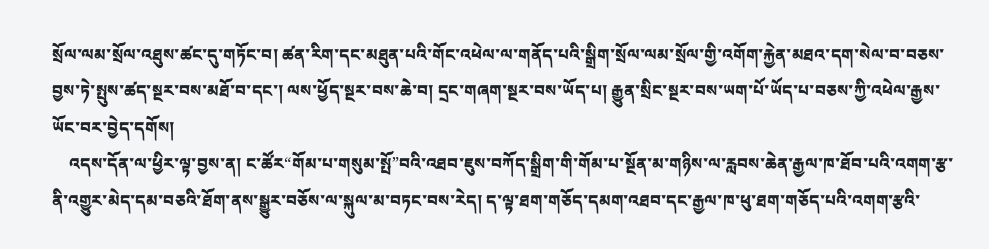སྲོལ་ལམ་སྲོལ་འཐུས་ཚང་དུ་གཏོང་བ། ཚན་རིག་དང་མཐུན་པའི་གོང་འཕེལ་ལ་གནོད་པའི་སྒྲིག་སྲོལ་ལམ་སྲོལ་གྱི་འགོག་རྐྱེན་མཐའ་དག་སེལ་བ་བཅས་བྱས་ཏེ་སྤུས་ཚད་སྔར་བས་མཐོ་བ་དང་། ལས་ཕྱོད་སྔར་བས་ཆེ་བ། དྲང་གཞག་སྔར་བས་ཡོད་པ། རྒྱུན་སྲིང་སྔར་བས་ཡག་པོ་ཡོད་པ་བཅས་ཀྱི་འཕེལ་རྒྱས་ཡོང་བར་བྱེད་དགོས།
    འདས་དོན་ལ་ཕྱིར་ལྟ་བྱས་ན། ང་ཚོར“གོམ་པ་གསུམ་སྤོ”བའི་འཐབ་ཇུས་བཀོད་སྒྲིག་གི་གོམ་པ་སྔོན་མ་གཉིས་ལ་རླབས་ཆེན་རྒྱལ་ཁ་ཐོབ་པའི་འགག་རྩ་ནི་འགྱུར་མེད་དམ་བཅའི་ཐོག་ནས་སྒྱུར་བཅོས་ལ་སྐུལ་མ་བཏང་བས་རེད། ད་ལྟ་ཐག་གཅོད་དམག་འཐབ་དང་རྒྱལ་ཁ་ཕུ་ཐག་གཅོད་པའི་འགག་རྩའི་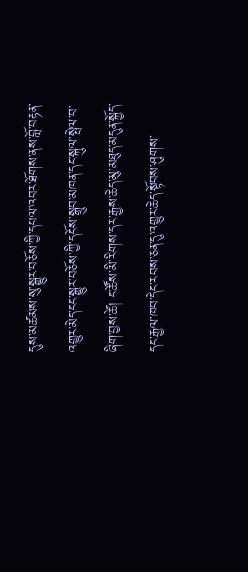དུས་མཚམས་སུ་སྒྱུར་བཅོས་ཀྱི་དཔལ་འབར་ཐོགས་ནས་བློ་བརྟན་འགྱུར་མེད་ངང་སྒྱུར་བཅོས་ཀྱི་དངོས་སྒྲུབ་མཁན་དང་སྐུལ་སྤེལ་བ་ཞིག་བྱས་ཚེ། ང་ཚོས་མི་རིགས་དར་རྒྱས་ཆེད་མུ་མཐུད་མདུན་སྐྱོད་དང་རྒྱལ་ཁབ་དེང་རབས་ཅན་དུ་འགྱུར་ཆེད་སྟོབས་ཤུགས་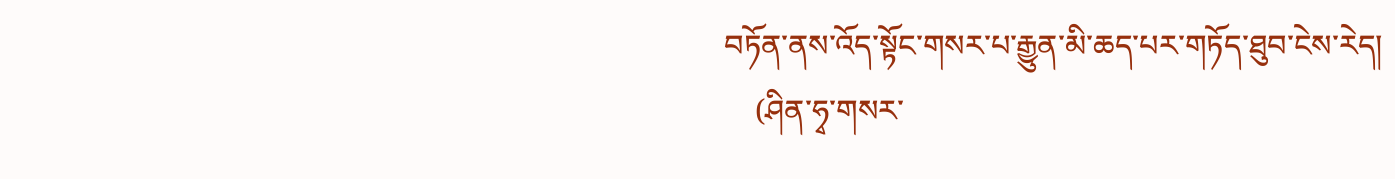བཏོན་ནས་འོད་སྟོང་གསར་པ་རྒྱུན་མི་ཆད་པར་གཏོད་ཐུབ་ངེས་རེད།
    (ཤིན་ཧྭ་གསར་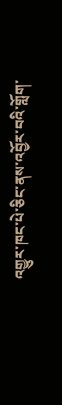འགྱུར་ཁང་པེ་ཅིང་ནས་འབྱོར་བའི་གློག་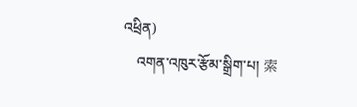འཕྲིན)
    འགན་འཁུར་རྩོམ་སྒྲིག་པ། 索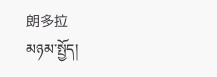朗多拉
མཉམ་སྤྱོད།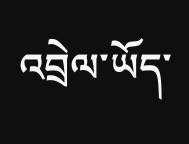འབྲེལ་ཡོད་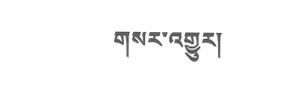གསར་འགྱུར།